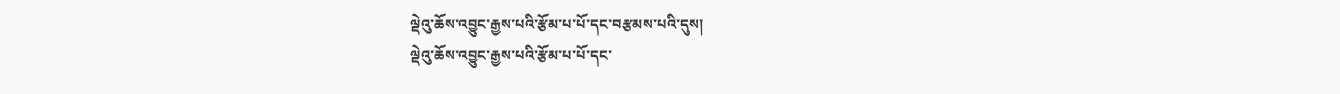ལྡེའུ་ཆོས་འབྱུང་རྒྱས་པའི་རྩོམ་པ་པོ་དང་བརྩམས་པའི་དུས།
ལྡེའུ་ཆོས་འབྱུང་རྒྱས་པའི་རྩོམ་པ་པོ་དང་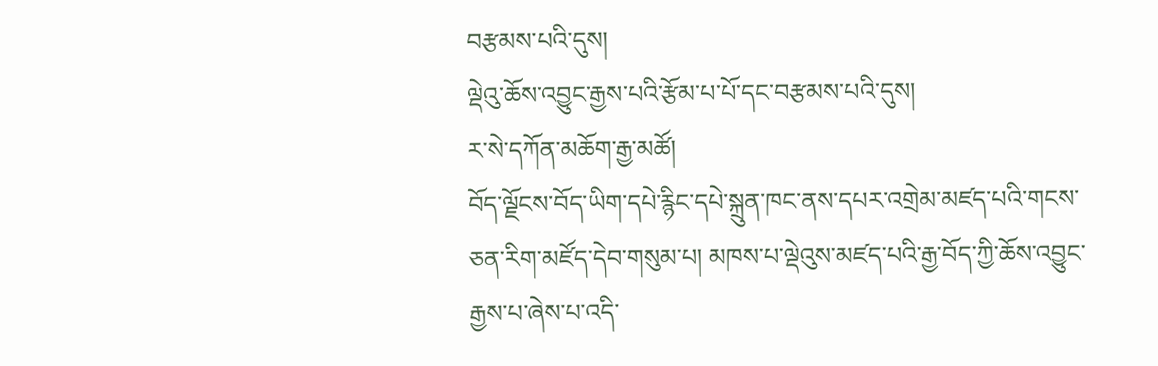བརྩམས་པའི་དུས།
ལྡེའུ་ཆོས་འབྱུང་རྒྱས་པའི་རྩོམ་པ་པོ་དང་བརྩམས་པའི་དུས།
ར་སེ་དཀོན་མཆོག་རྒྱ་མཚོ།
བོད་ལྗོངས་བོད་ཡིག་དཔེ་རྙིང་དཔེ་སྐྲུན་ཁང་ནས་དཔར་འགྲེམ་མཛད་པའི་གངས་ཅན་རིག་མཛོད་དེབ་གསུམ་པ། མཁས་པ་ལྡེའུས་མཛད་པའི་རྒྱ་བོད་ཀྱི་ཆོས་འབྱུང་རྒྱས་པ་ཞེས་པ་འདི་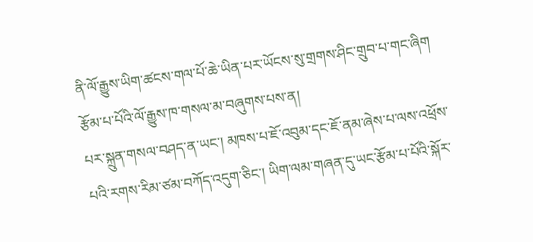ནི་ལོ་རྒྱུས་ཡིག་ཚངས་གལ་པོ་ཆེ་ཡིན་པར་ཡོངས་སུ་གྲགས་ཤིང་གྲུབ་པ་གང་ཞིག  རྩོམ་པ་པོའི་ལོ་རྒྱུས་ཁ་གསལ་མ་བཞུགས་པས་ན།
པར་སྐྲུན་གསལ་བཤད་ན་ཡང་། མཁས་པ་ཇོ་འབུམ་དང་ཇོ་ནམ་ཞེས་པ་ལས་འཕྲོས་པའི་རགས་རིམ་ཙམ་བཀོད་འདུག་ཅིང་། ཡིག་ལམ་གཞན་དུ་ཡང་རྩོམ་པ་པོའི་སྐོར་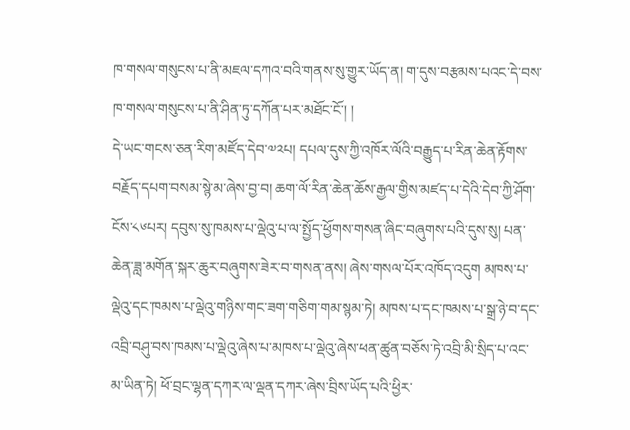ཁ་གསལ་གསུངས་པ་ནི་མཇལ་དཀའ་བའི་གནས་སུ་གྱུར་ཡོད་ན། ག་དུས་བརྩམས་པའང་དེ་བས་ཁ་གསལ་གསུངས་པ་ནི་ཤིན་ཏུ་དཀོན་པར་མཐོང་ངོ་། །
དེ་ཡང་གངས་ཅན་རིག་མཛོད་དེབ་༧༢པ། དཔལ་དུས་ཀྱི་འཁོར་ལོའི་བརྒྱུད་པ་རིན་ཆེན་རྟོགས་བརྗོད་དཔག་བསམ་སྙེ་མ་ཞེས་བྱ་བ། ཆག་ལོ་རིན་ཆེན་ཆོས་རྒྱལ་གྱིས་མཛད་པ་དེའི་དེབ་ཀྱི་ཤོག་ངོས་༨༦པར། དབུས་སུ་ཁམས་པ་ལྡེའུ་པ་ལ་སྤྱོད་ཕྱོགས་གསན་ཞིང་བཞུགས་པའི་དུས་སུ། པན་ཆེན་ཟླ་མགོན་སྐར་ཆུར་བཞུགས་ཟེར་བ་གསན་ནས། ཞེས་གསལ་པོར་འཁོད་འདུག མཁས་པ་ལྡེའུ་དང་ཁམས་པ་ལྡེའུ་གཉིས་གང་ཟག་གཅིག་གམ་སྙམ་ཏེ། མཁས་པ་དང་ཁམས་པ་སྒྲ་ཉེ་བ་དང་འབྲི་བཤུ་བས་ཁམས་པ་ལྡེའུ་ཞེས་པ་མཁས་པ་ལྡེའུ་ཞེས་ཕན་ཚུན་བཅོས་ཏེ་འབྲི་མི་སྲིད་པ་འང་མ་ཡིན་ཏེ། ཕོ་བྲང་ལྷན་དཀར་ལ་ལྡན་དཀར་ཞེས་བྲིས་ཡོད་པའི་ཕྱིར་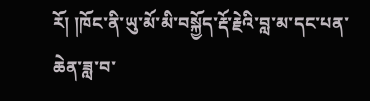རོ། །ཁོང་ནི་ཡུ་མོ་མི་བསྐྱོད་རྡོ་རྗེའི་བླ་མ་དང་པན་ཆེན་ཟླ་བ་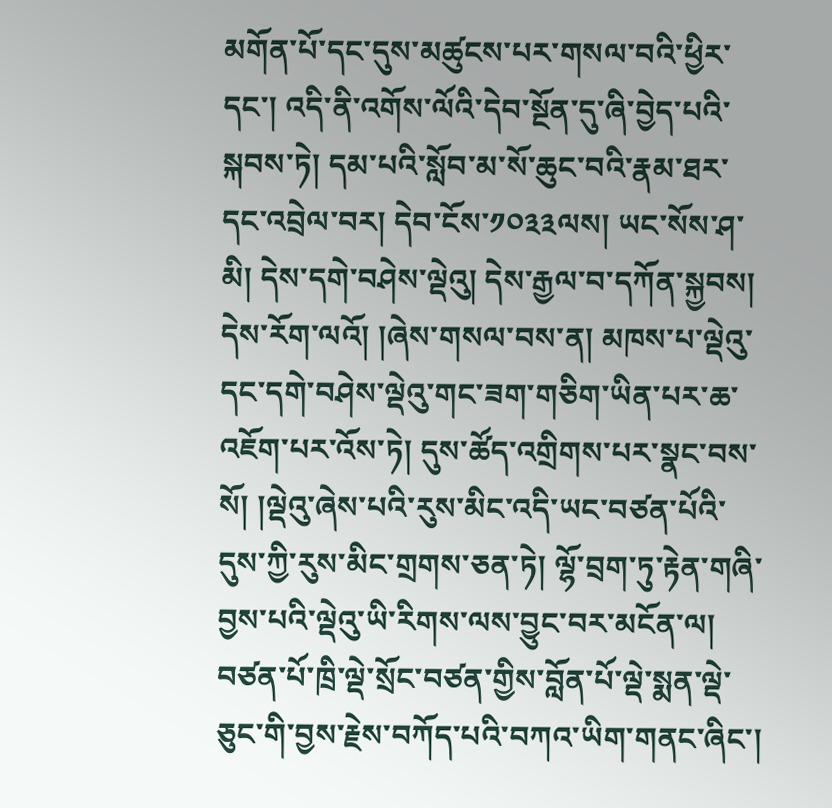མགོན་པོ་དང་དུས་མཚུངས་པར་གསལ་བའི་ཕྱིར་དང་། འདི་ནི་འགོས་ལོའི་དེབ་སྔོན་དུ་ཞི་བྱེད་པའི་སྐབས་ཏེ། དམ་པའི་སློབ་མ་སོ་ཆུང་བའི་རྣམ་ཐར་དང་འབྲེལ་བར། དེབ་ངོས་༡༠༣༣ལས། ཡང་སོས་ཤ་མི། དེས་དགེ་བཤེས་ལྡེའུ། དེས་རྒྱལ་བ་དཀོན་སྐྱབས། དེས་རོག་ལའོ། །ཞེས་གསལ་བས་ན། མཁས་པ་ལྡེའུ་དང་དགེ་བཤེས་ལྡེའུ་གང་ཟག་གཅིག་ཡིན་པར་ཆ་འཇོག་པར་འོས་ཏེ། དུས་ཚོད་འགྲིགས་པར་སྣང་བས་སོ། །ལྡེའུ་ཞེས་པའི་རུས་མིང་འདི་ཡང་བཙན་པོའི་དུས་ཀྱི་རུས་མིང་གྲགས་ཅན་ཏེ། ལྷོ་བྲག་ཏུ་རྟེན་གཞི་བྱས་པའི་ལྡེའུ་ཡི་རིགས་ལས་བྱུང་བར་མངོན་ལ། བཙན་པོ་ཁྲི་ལྡེ་སྲོང་བཙན་གྱིས་བློན་པོ་ལྡེ་སྨན་ལྡེ་ཅུང་གི་བྱས་རྗེས་བཀོད་པའི་བཀའ་ཡིག་གནང་ཞིང་།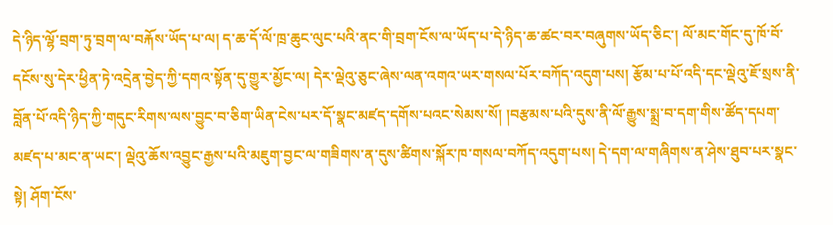དེ་ཉིད་ལྷོ་བྲག་ཏུ་བྲག་ལ་བརྐོས་ཡོད་པ་ལ། ད་ཆ་དོ་ལོ་ཁྲ་ཆུང་ལུང་པའི་ནང་གི་བྲག་ངོས་ལ་ཡོད་པ་དེ་ཉིད་ཆ་ཚང་བར་བཞུགས་ཡོད་ཅིང་། ལོ་མང་གོང་དུ་ཁོ་བོ་དངོས་སུ་དེར་ཕྱིན་ཏེ་འདྲེན་བྱེད་ཀྱི་དགའ་སྟོན་དུ་གྱུར་མྱོང་ལ། དེར་ལྡེའུ་ཅུང་ཞེས་ལན་འགའ་ཡར་གསལ་པོར་བཀོད་འདུག་པས། རྩོམ་པ་པོ་འདི་དང་ལྡེའུ་ཇོ་སྲས་ནི་བློན་པོ་འདི་ཉིད་ཀྱི་གདུང་རིགས་ལས་བྱུང་བ་ཅིག་ཡིན་ངེས་པར་དོ་སྣང་མཛད་དགོས་པའང་སེམས་སོ། །བརྩམས་པའི་དུས་ནི་ལོ་རྒྱུས་སྨྲ་བ་དག་གིས་ཚོད་དཔག་མཛད་པ་མང་ན་ཡང་། ལྡེའུ་ཆོས་འབྱུང་རྒྱས་པའི་མཇུག་བྱང་ལ་གཟིགས་ན་དུས་ཚིགས་སྐོར་ཁ་གསལ་བཀོད་འདུག་པས། དེ་དག་ལ་གཞིགས་ན་ཤེས་ཐུབ་པར་སྣང་སྟེ། ཤོག་ངོས་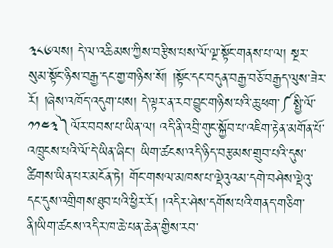༣༨༦ལས། དེ་ལ་འཆིམས་ཀྱིས་བརྩིས་པས་ལོ་ལྔ་སྟོང་གནས་པ་ལ། སྔར་སུམ་སྟོང་ཉིས་བརྒྱ་དང་གྱ་གཉིས་སོ། །སྟོང་དང་བདུན་བརྒྱ་བཅོ་བརྒྱད་ལུས་ཟེར་རོ། །ཞེས་འཁོད་འདུག་པས། དེ་ལྟར་ན་རབ་བྱུང་གཉིས་པའི་ཆུ་ཕག་༼སྤྱི་ལོ་༡༡༤༣༽ལོར་བབས་པ་ཡིན་ལ། འདི་ནི་འབྲི་གུང་སྐྱོབ་པ་འཇིག་རྟེན་མགོན་པོ་འཁྲུངས་པའི་ལོ་དེ་ཡིན་ཞིང་། ཡིག་ཚངས་འདི་ཉིད་བརྩམས་གྲུབ་པའི་དུས་ཚིགས་ཡིན་པར་མངོན་ཏེ། གོང་གསལ་མཁས་པ་ལྡེའུའམ་དགེ་བཤེས་ལྡེའུ་དང་དུས་འགྲིགས་ཐུབ་པའི་ཕྱིར་རོ། །འདིར་ཤེས་དགོས་པའི་གནད་གཅིག་ནི།ཡིག་ཚངས་འདིར་ཁ་ཆེ་པན་ཆེན་གྱིས་རབ་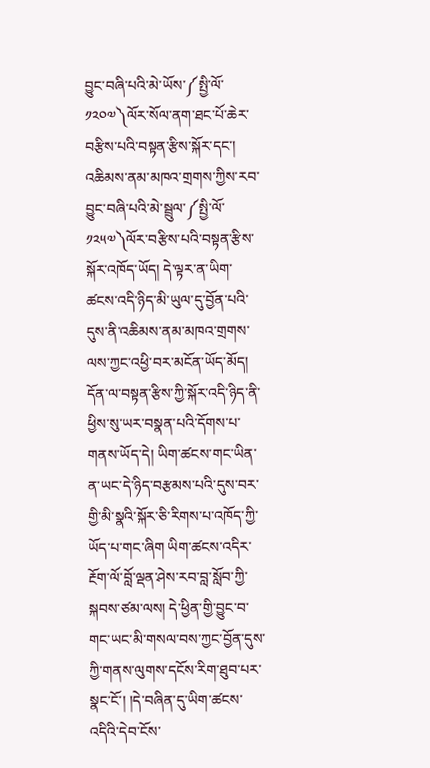བྱུང་བཞི་པའི་མེ་ཡོས་༼སྤྱི་ལོ་༡༢༠༧༽ལོར་སོལ་ནག་ཐང་པོ་ཆེར་བརྩིས་པའི་བསྟན་རྩིས་སྐོར་དང་། འཆིམས་ནམ་མཁའ་གྲགས་ཀྱིས་རབ་བྱུང་བཞི་པའི་མེ་སྦྲུལ་༼སྤྱི་ལོ་༡༢༥༧༽ལོར་བརྩིས་པའི་བསྟན་རྩིས་སྐོར་འཁོད་ཡོད། དེ་ལྟར་ན་ཡིག་ཚངས་འདི་ཉིད་མི་ཡུལ་དུ་བྱོན་པའི་དུས་ནི་འཆིམས་ནམ་མཁའ་གྲགས་ལས་ཀྱང་འཕྱི་བར་མངོན་ཡོད་མོད། དོན་ལ་བསྟན་རྩིས་ཀྱི་སྐོར་འདི་ཉིད་ནི་ཕྱིས་སུ་ཡར་བསྣན་པའི་དོགས་པ་གནས་ཡོད་དེ། ཡིག་ཚངས་གང་ཡིན་ན་ཡང་དེ་ཉིད་བརྩམས་པའི་དུས་བར་གྱི་མི་སྣའི་སྐོར་ཅི་རིགས་པ་འཁོད་ཀྱི་ཡོད་པ་གང་ཞིག ཡིག་ཚངས་འདིར་རྔོག་ལོ་བློ་ལྡན་ཤེས་རབ་བླ་སློབ་ཀྱི་སྐབས་ཙམ་ལས། དེ་ཕྱིན་གྱི་བྱུང་བ་གང་ཡང་མི་གསལ་བས་ཀྱང་བྱོན་དུས་ཀྱི་གནས་ལུགས་དངོས་རིག་ཐུབ་པར་སྣང་ངོ་། །དེ་བཞིན་དུ་ཡིག་ཚངས་འདིའི་དེབ་ངོས་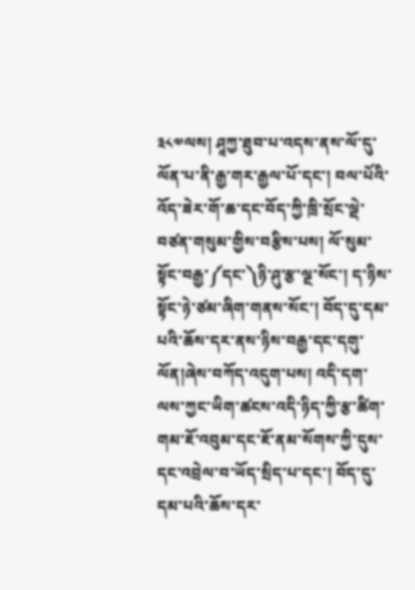༣༨༧ལས། ཤཱཀྱ་ཐུབ་པ་འདས་ནས་ལོ་དུ་ལོན་པ་ནི་རྒྱ་གར་རྒྱལ་པོ་དང་། བལ་པོའི་འོད་ཟེར་གོ་ཆ་དང་བོད་ཀྱི་ཁྲི་སྲོང་ལྡེ་བཙན་གསུམ་གྱིས་བརྩིས་པས། ལོ་སུམ་སྟོང་བརྒྱ་༼དང་༽ཉི་ཤུ་རྩ་ལྔ་སོང་། ད་ཉིས་སྟོང་ཉེ་ཙམ་ཞིག་གནས་སོང་། བོད་དུ་དམ་པའི་ཆོས་དར་ནས་ཉིས་བརྒྱ་དང་དགུ་ལོན།ཞེས་བཀོད་འདུག་པས། འདི་དག་ལས་ཀྱང་ཡིག་ཚངས་འདི་ཉིད་ཀྱི་རྩ་ཚིག་གམ་ཇོ་འབུམ་དང་ཇོ་ནམ་སོགས་ཀྱི་དུས་དང་འབྲེལ་བ་ཡོད་སྲིད་པ་དང་། བོད་དུ་དམ་པའི་ཆོས་དར་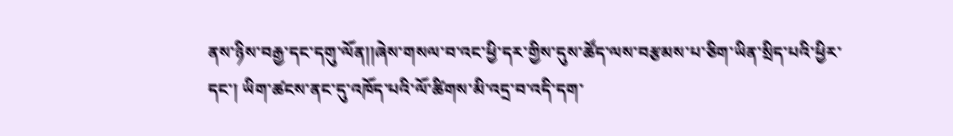ནས་ཉིས་བརྒྱ་དང་དགུ་ལོན།།ཞེས་གསལ་བ་འང་ཕྱི་དར་གྱིས་དུས་ཚོད་ལས་བརྩམས་པ་ཅིག་ཡིན་སྲིད་པའི་ཕྱིར་དང་། ཡིག་ཚངས་ནང་དུ་འཁོད་པའི་ལོ་ཚིགས་མི་འདྲ་བ་འདི་དག་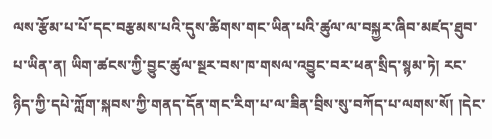ལས་རྩོམ་པ་པོ་དང་བརྩམས་པའི་དུས་ཚིགས་གང་ཡིན་པའི་ཚུལ་ལ་བསྐྱར་ཞིབ་མཛད་ཐུབ་པ་ཡིན་ན། ཡིག་ཚངས་ཀྱི་བྱུང་ཚུལ་སྔར་བས་ཁ་གསལ་འབྱུང་བར་ཕན་སྲིད་སྙམ་ཏེ། རང་ཉིད་ཀྱི་དཔེ་ཀློག་སྐབས་ཀྱི་གནད་དོན་གང་རིག་པ་ལ་ཟིན་བྲིས་སུ་བཀོད་པ་ལགས་སོ། །དེང་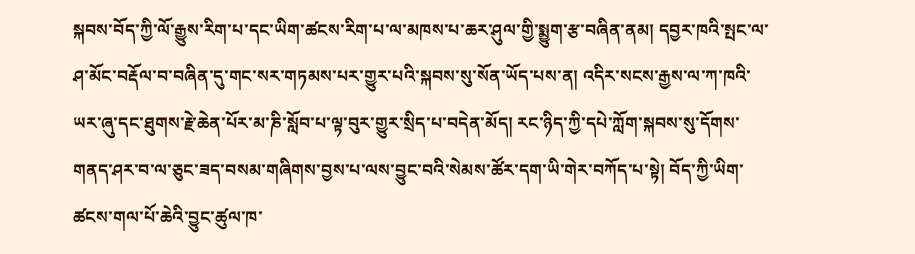སྐབས་བོད་ཀྱི་ལོ་རྒྱུས་རིག་པ་དང་ཡིག་ཚངས་རིག་པ་ལ་མཁས་པ་ཆར་ཤུལ་གྱི་སྨྱུག་རྩ་བཞིན་ནམ། དབྱར་ཁའི་སྤང་ལ་ཤ་མོང་བརྡོལ་བ་བཞིན་དུ་གང་སར་གཏམས་པར་གྱུར་པའི་སྐབས་སུ་སོན་ཡོད་པས་ན། འདིར་སངས་རྒྱས་ལ་ཀ་ཁའི་ཡར་ཞུ་དང་ཐུགས་རྗེ་ཆེན་པོར་མ་ཎི་སློབ་པ་ལྟ་བུར་གྱུར་སྲིད་པ་བདེན་མོད། རང་ཉིད་ཀྱི་དཔེ་ཀློག་སྐབས་སུ་དོགས་གནད་ཤར་བ་ལ་ཅུང་ཟད་བསམ་གཞིགས་བྱས་པ་ལས་བྱུང་བའི་སེམས་ཚོར་དག་ཡི་གེར་བཀོད་པ་སྟེ། བོད་ཀྱི་ཡིག་ཚངས་གལ་པོ་ཆེའི་བྱུང་ཚུལ་ཁ་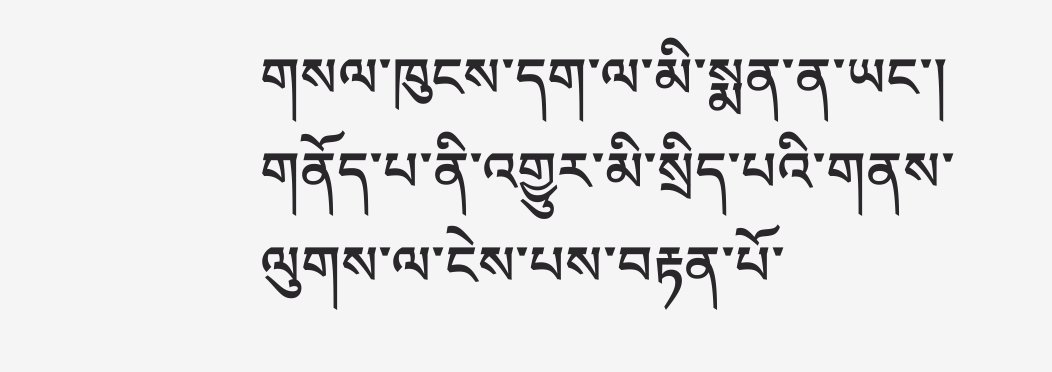གསལ་ཁུངས་དག་ལ་མི་སྨན་ན་ཡང་། གནོད་པ་ནི་འགྱུར་མི་སྲིད་པའི་གནས་ལུགས་ལ་ངེས་པས་བརྟན་པོ་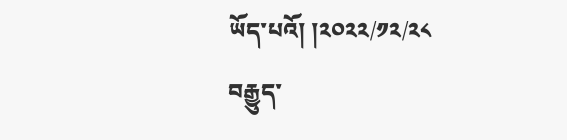ཡོད་པའོ། །༢༠༢༢/༡༢/༢༨
བརྒྱུད་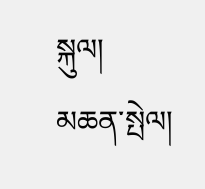སྐུལ།
མཆན་སྤེལ།